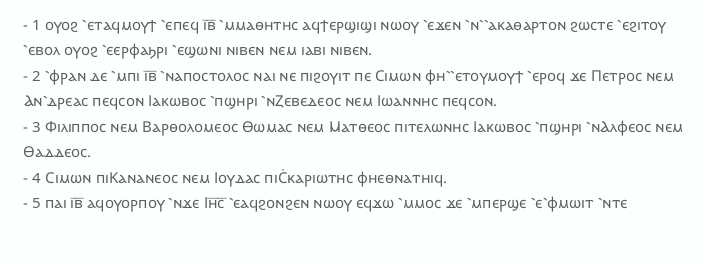- 1 ⲟⲩⲟϩ ⳿ⲉⲧⲁϥⲙⲟⲩϯ ⳿ⲉⲡⲉϥ ⲓ̅ⲃ̅ ⳿ⲙⲙⲁⲑⲏⲧⲏⲥ ⲁϥϯⲉⲣϣⲓϣⲓ ⲛⲱⲟⲩ ⳿ⲉϫⲉⲛ ⳿ⲛ⳿⳿ⲁⲕⲁⲑⲁⲣⲧⲟⲛ ϩⲱⲥⲧⲉ ⳿ⲉϩⲓⲧⲟⲩ ⳿ⲉⲃⲟⲗ ⲟⲩⲟϩ ⳿ⲉⲉⲣⲫⲁϧⲣⲓ ⳿ⲉϣⲱⲛⲓ ⲛⲓⲃⲉⲛ ⲛⲉⲙ ⲓⲁⲃⲓ ⲛⲓⲃⲉⲛ.
- 2 ⳿ⲫⲣⲁⲛ ⲇⲉ ⳿ⲙⲡⲓ ⲓ̅ⲃ̅ ⳿ⲛⲁⲡⲟⲥⲧⲟⲗⲟⲥ ⲛⲁⲓ ⲛⲉ ⲡⲓϩⲟⲩⲓⲧ ⲡⲉ Ⲥⲓⲙⲱⲛ ⲫⲏ⳿⳿ⲉⲧⲟⲩⲙⲟⲩϯ ⳿ⲉⲣⲟϥ ϫⲉ Ⲡⲉⲧⲣⲟⲥ ⲛⲉⲙ Ⲁⲛ⳿ⲇⲣⲉⲁⲥ ⲡⲉϥⲥⲟⲛ Ⲓⲁⲕⲱⲃⲟⲥ ⳿ⲡϣⲏⲣⲓ ⳿ⲛⲌⲉⲃⲉⲇⲉⲟⲥ ⲛⲉⲙ Ⲓⲱⲁⲛⲛⲏⲥ ⲡⲉϥⲥⲟⲛ.
- 3 Ⲫⲓⲗⲓⲡⲡⲟⲥ ⲛⲉⲙ Ⲃⲁⲣⲑⲟⲗⲟⲙⲉⲟⲥ Ⲑⲱⲙⲁⲥ ⲛⲉⲙ Ⲙⲁⲧⲑⲉⲟⲥ ⲡⲓⲧⲉⲗⲱⲛⲏⲥ Ⲓⲁⲕⲱⲃⲟⲥ ⳿ⲡϣⲏⲣⲓ ⳿ⲛⲀⲗⲫⲉⲟⲥ ⲛⲉⲙ Ⲑⲁⲇⲇⲉⲟⲥ.
- 4 Ⲥⲓⲙⲱⲛ ⲡⲓⲔⲁⲛⲁⲛⲉⲟⲥ ⲛⲉⲙ Ⲓⲟⲩⲇⲁⲥ ⲡⲓⲤ̇ⲕⲁⲣⲓⲱⲧⲏⲥ ⲫⲏⲉⲑⲛⲁⲧⲏⲓϥ.
- 5 ⲡⲁⲓ ⲓ̅ⲃ̅ ⲁϥⲟⲩⲟⲣⲡⲟⲩ ⳿ⲛϫⲉ Ⲓⲏ̅ⲥ̅ ⳿ⲉⲁϥϩⲟⲛϩⲉⲛ ⲛⲱⲟⲩ ⲉϥϫⲱ ⳿ⲙⲙⲟⲥ ϫⲉ ⳿ⲙⲡⲉⲣϣⲉ ⳿ⲉ⳿ⲫⲙⲱⲓⲧ ⳿ⲛⲧⲉ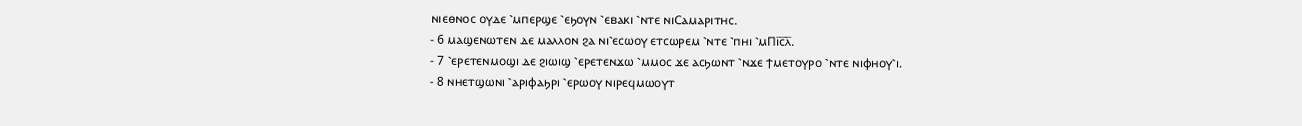ⲛⲓⲉⲑⲛⲟⲥ ⲟⲩⲇⲉ ⳿ⲙⲡⲉⲣϣⲉ ⳿ⲉϧⲟⲩⲛ ⳿ⲉⲃⲁⲕⲓ ⳿ⲛⲧⲉ ⲛⲓⲤⲁⲙⲁⲣⲓⲧⲏⲥ.
- 6 ⲙⲁϣⲉⲛⲱⲧⲉⲛ ⲇⲉ ⲙⲁⲗⲗⲟⲛ ϩⲁ ⲛⲓ⳿ⲉⲥⲱⲟⲩ ⲉⲧⲥⲱⲣⲉⲙ ⳿ⲛⲧⲉ ⳿ⲡⲏⲓ ⳿ⲙⲠⲓ̅ⲥ̅ⲗ̅.
- 7 ⳿ⲉⲣⲉⲧⲉⲛⲙⲟϣⲓ ⲇⲉ ϩⲓⲱⲓϣ ⳿ⲉⲣⲉⲧⲉⲛϫⲱ ⳿ⲙⲙⲟⲥ ϫⲉ ⲁⲥϧⲱⲛⲧ ⳿ⲛϫⲉ ϯⲙⲉⲧⲟⲩⲣⲟ ⳿ⲛⲧⲉ ⲛⲓⲫⲏⲟⲩ⳿ⲓ.
- 8 ⲛⲏⲉⲧϣⲱⲛⲓ ⳿ⲁⲣⲓⲫⲁϧⲣⲓ ⳿ⲉⲣⲱⲟⲩ ⲛⲓⲣⲉϥⲙⲱⲟⲩⲧ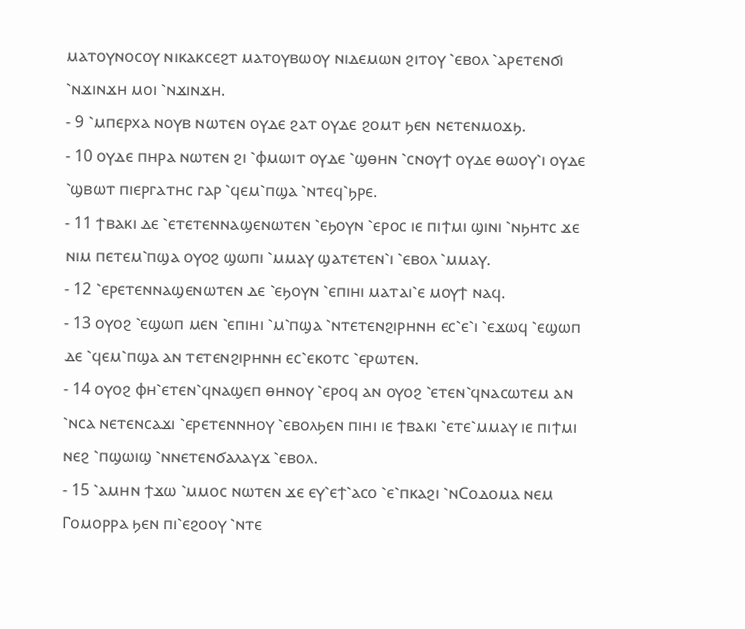ⲙⲁⲧⲟⲩⲛⲟⲥⲟⲩ ⲛⲓⲕⲁⲕⲥⲉϩⲧ ⲙⲁⲧⲟⲩⲃⲱⲟⲩ ⲛⲓⲇⲉⲙⲱⲛ ϩⲓⲧⲟⲩ ⳿ⲉⲃⲟⲗ ⳿ⲁⲣⲉⲧⲉⲛϭⲓ ⳿ⲛϫⲓⲛϫⲏ ⲙⲟⲓ ⳿ⲛϫⲓⲛϫⲏ.
- 9 ⳿ⲙⲡⲉⲣⲭⲁ ⲛⲟⲩⲃ ⲛⲱⲧⲉⲛ ⲟⲩⲇⲉ ϩⲁⲧ ⲟⲩⲇⲉ ϩⲟⲙⲧ ϧⲉⲛ ⲛⲉⲧⲉⲛⲙⲟϫϧ.
- 10 ⲟⲩⲇⲉ ⲡⲏⲣⲁ ⲛⲱⲧⲉⲛ ϩⲓ ⳿ⲫⲙⲱⲓⲧ ⲟⲩⲇⲉ ⳿ϣⲑⲏⲛ ⳿ⲥⲛⲟⲩϯ ⲟⲩⲇⲉ ⲑⲱⲟⲩ⳿ⲓ ⲟⲩⲇⲉ ⳿ϣⲃⲱⲧ ⲡⲓⲉⲣⲅⲁⲧⲏⲥ ⲅⲁⲣ ⳿ϥⲉⲙ⳿ⲡϣⲁ ⳿ⲛⲧⲉϥ⳿ϧⲣⲉ.
- 11 ϯⲃⲁⲕⲓ ⲇⲉ ⳿ⲉⲧⲉⲧⲉⲛⲛⲁϣⲉⲛⲱⲧⲉⲛ ⳿ⲉϧⲟⲩⲛ ⳿ⲉⲣⲟⲥ ⲓⲉ ⲡⲓϯⲙⲓ ϣⲓⲛⲓ ⳿ⲛϧⲏⲧⲥ ϫⲉ ⲛⲓⲙ ⲡⲉⲧⲉⲙ⳿ⲡϣⲁ ⲟⲩⲟϩ ϣⲱⲡⲓ ⳿ⲙⲙⲁⲩ ϣⲁⲧⲉⲧⲉⲛ⳿ⲓ ⳿ⲉⲃⲟⲗ ⳿ⲙⲙⲁⲩ.
- 12 ⳿ⲉⲣⲉⲧⲉⲛⲛⲁϣⲉⲛⲱⲧⲉⲛ ⲇⲉ ⳿ⲉϧⲟⲩⲛ ⳿ⲉⲡⲓⲏⲓ ⲙⲁⲧⲁⲓ⳿ⲉ ⲙⲟⲩϯ ⲛⲁϥ.
- 13 ⲟⲩⲟϩ ⳿ⲉϣⲱⲡ ⲙⲉⲛ ⳿ⲉⲡⲓⲏⲓ ⳿ⲙ⳿ⲡϣⲁ ⳿ⲛⲧⲉⲧⲉⲛϩⲓⲣⲏⲛⲏ ⲉⲥ⳿ⲉ⳿ⲓ ⳿ⲉϫⲱϥ ⳿ⲉϣⲱⲡ ⲇⲉ ⳿ϥⲉⲙ⳿ⲡϣⲁ ⲁⲛ ⲧⲉⲧⲉⲛϩⲓⲣⲏⲛⲏ ⲉⲥ⳿ⲉⲕⲟⲧⲥ ⳿ⲉⲣⲱⲧⲉⲛ.
- 14 ⲟⲩⲟϩ ⲫⲏ⳿ⲉⲧⲉⲛ⳿ϥⲛⲁϣⲉⲡ ⲑⲏⲛⲟⲩ ⳿ⲉⲣⲟϥ ⲁⲛ ⲟⲩⲟϩ ⳿ⲉⲧⲉⲛ⳿ϥⲛⲁⲥⲱⲧⲉⲙ ⲁⲛ ⳿ⲛⲥⲁ ⲛⲉⲧⲉⲛⲥⲁϫⲓ ⳿ⲉⲣⲉⲧⲉⲛⲛⲏⲟⲩ ⳿ⲉⲃⲟⲗϧⲉⲛ ⲡⲓⲏⲓ ⲓⲉ ϯⲃⲁⲕⲓ ⳿ⲉⲧⲉ⳿ⲙⲙⲁⲩ ⲓⲉ ⲡⲓϯⲙⲓ ⲛⲉϩ ⳿ⲡϣⲱⲓϣ ⳿ⲛⲛⲉⲧⲉⲛϭⲁⲗⲁⲩϫ ⳿ⲉⲃⲟⲗ.
- 15 ⳿ⲁⲙⲏⲛ ϯϫⲱ ⳿ⲙⲙⲟⲥ ⲛⲱⲧⲉⲛ ϫⲉ ⲉⲩ⳿ⲉϯ⳿ⲁⲥⲟ ⳿ⲉ⳿ⲡⲕⲁϩⲓ ⳿ⲛⲤⲟⲇⲟⲙⲁ ⲛⲉⲙ Ⲅⲟⲙⲟⲣⲣⲁ ϧⲉⲛ ⲡⲓ⳿ⲉϩⲟⲟⲩ ⳿ⲛⲧⲉ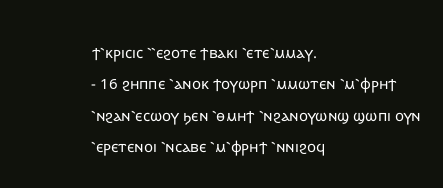ϯ⳿ⲕⲣⲓⲥⲓⲥ ⳿⳿ⲉϩⲟⲧⲉ ϯⲃⲁⲕⲓ ⳿ⲉⲧⲉ⳿ⲙⲙⲁⲩ.
- 16 ϩⲏⲡⲡⲉ ⳿ⲁⲛⲟⲕ ϯⲟⲩⲱⲣⲡ ⳿ⲙⲙⲱⲧⲉⲛ ⳿ⲙ⳿ⲫⲣⲏϯ ⳿ⲛϩⲁⲛ⳿ⲉⲥⲱⲟⲩ ϧⲉⲛ ⳿ⲑⲙⲏϯ ⳿ⲛϩⲁⲛⲟⲩⲱⲛϣ ϣⲱⲡⲓ ⲟⲩⲛ ⳿ⲉⲣⲉⲧⲉⲛⲟⲓ ⳿ⲛⲥⲁⲃⲉ ⳿ⲙ⳿ⲫⲣⲏϯ ⳿ⲛⲛⲓϩⲟϥ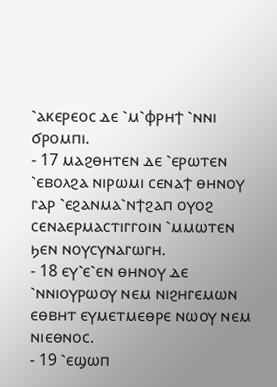⳿ⲁⲕⲉⲣⲉⲟⲥ ⲇⲉ ⳿ⲙ⳿ⲫⲣⲏϯ ⳿ⲛⲛⲓ ϭⲣⲟⲙⲡⲓ.
- 17 ⲙⲁϩⲑⲏⲧⲉⲛ ⲇⲉ ⳿ⲉⲣⲱⲧⲉⲛ ⳿ⲉⲃⲟⲗϩⲁ ⲛⲓⲣⲱⲙⲓ ⲥⲉⲛⲁϯ ⲑⲏⲛⲟⲩ ⲅⲁⲣ ⳿ⲉϩⲁⲛⲙⲁ⳿ⲛϯϩⲁⲡ ⲟⲩⲟϩ ⲥⲉⲛⲁⲉⲣⲙⲁⲥⲧⲓⲅⲅⲟⲓⲛ ⳿ⲙⲙⲱⲧⲉⲛ ϧⲉⲛ ⲛⲟⲩⲥⲩⲛⲁⲅⲱⲅⲏ.
- 18 ⲉⲩ⳿ⲉ⳿ⲉⲛ ⲑⲏⲛⲟⲩ ⲇⲉ ⳿ⲛⲛⲓⲟⲩⲣⲱⲟⲩ ⲛⲉⲙ ⲛⲓϩⲏⲅⲉⲙⲱⲛ ⲉⲑⲃⲏⲧ ⲉⲩⲙⲉⲧⲙⲉⲑⲣⲉ ⲛⲱⲟⲩ ⲛⲉⲙ ⲛⲓⲉⲑⲛⲟⲥ.
- 19 ⳿ⲉϣⲱⲡ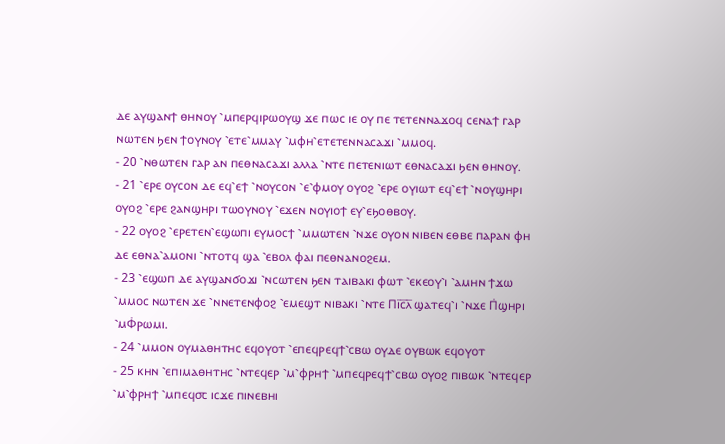ⲇⲉ ⲁⲩϣⲁⲛϯ ⲑⲏⲛⲟⲩ ⳿ⲙⲡⲉⲣϥⲓⲣⲱⲟⲩϣ ϫⲉ ⲡⲱⲥ ⲓⲉ ⲟⲩ ⲡⲉ ⲧⲉⲧⲉⲛⲛⲁϫⲟϥ ⲥⲉⲛⲁϯ ⲅⲁⲣ ⲛⲱⲧⲉⲛ ϧⲉⲛ ϯⲟⲩⲛⲟⲩ ⳿ⲉⲧⲉ⳿ⲙⲙⲁⲩ ⳿ⲙⲫⲏ⳿ⲉⲧⲉⲧⲉⲛⲛⲁⲥⲁϫⲓ ⳿ⲙⲙⲟϥ.
- 20 ⳿ⲛⲑⲱⲧⲉⲛ ⲅⲁⲣ ⲁⲛ ⲡⲉⲑⲛⲁⲥⲁϫⲓ ⲁⲗⲗⲁ ⳿ⲛⲧⲉ ⲡⲉⲧⲉⲛⲓⲱⲧ ⲉⲑⲛⲁⲥⲁϫⲓ ϧⲉⲛ ⲑⲏⲛⲟⲩ.
- 21 ⳿ⲉⲣⲉ ⲟⲩⲥⲟⲛ ⲇⲉ ⲉϥ⳿ⲉϯ ⳿ⲛⲟⲩⲥⲟⲛ ⳿ⲉ⳿ⲫⲙⲟⲩ ⲟⲩⲟϩ ⳿ⲉⲣⲉ ⲟⲩⲓⲱⲧ ⲉϥ⳿ⲉϯ ⳿ⲛⲟⲩϣⲏⲣⲓ ⲟⲩⲟϩ ⳿ⲉⲣⲉ ϩⲁⲛϣⲏⲣⲓ ⲧⲱⲟⲩⲛⲟⲩ ⳿ⲉϫⲉⲛ ⲛⲟⲩⲓⲟϯ ⲉⲩ⳿ⲉϧⲟⲑⲃⲟⲩ.
- 22 ⲟⲩⲟϩ ⳿ⲉⲣⲉⲧⲉⲛ⳿ⲉϣⲱⲡⲓ ⲉⲩⲙⲟⲥϯ ⳿ⲙⲙⲱⲧⲉⲛ ⳿ⲛϫⲉ ⲟⲩⲟⲛ ⲛⲓⲃⲉⲛ ⲉⲑⲃⲉ ⲡⲁⲣⲁⲛ ⲫⲏ ⲇⲉ ⲉⲑⲛⲁ⳿ⲁⲙⲟⲛⲓ ⳿ⲛⲧⲟⲧϥ ϣⲁ ⳿ⲉⲃⲟⲗ ⲫⲁⲓ ⲡⲉⲑⲛⲁⲛⲟϩⲉⲙ.
- 23 ⳿ⲉϣⲱⲡ ⲇⲉ ⲁⲩϣⲁⲛϭⲟϫⲓ ⳿ⲛⲥⲱⲧⲉⲛ ϧⲉⲛ ⲧⲁⲓⲃⲁⲕⲓ ⲫⲱⲧ ⳿ⲉⲕⲉⲟⲩ⳿ⲓ ⳿ⲁⲙⲏⲛ ϯϫⲱ ⳿ⲙⲙⲟⲥ ⲛⲱⲧⲉⲛ ϫⲉ ⳿ⲛⲛⲉⲧⲉⲛⲫⲟϩ ⳿ⲉⲙⲉϣⲧ ⲛⲓⲃⲁⲕⲓ ⳿ⲛⲧⲉ Ⲡⲓ̅ⲥ̅ⲗ̅ ϣⲁⲧⲉϥ⳿ⲓ ⳿ⲛϫⲉ Ⲡ̇ϣⲏⲣⲓ ⳿ⲙⲪ̇ⲣⲱⲙⲓ.
- 24 ⳿ⲙⲙⲟⲛ ⲟⲩⲙⲁⲑⲏⲧⲏⲥ ⲉϥⲟⲩⲟⲧ ⳿ⲉⲡⲉϥⲣⲉϥϯ⳿ⲥⲃⲱ ⲟⲩⲇⲉ ⲟⲩⲃⲱⲕ ⲉϥⲟⲩⲟⲧ
- 25 ⲕⲏⲛ ⳿ⲉⲡⲓⲙⲁⲑⲏⲧⲏⲥ ⳿ⲛⲧⲉϥⲉⲣ ⳿ⲙ⳿ⲫⲣⲏϯ ⳿ⲙⲡⲉϥⲣⲉϥϯ⳿ⲥⲃⲱ ⲟⲩⲟϩ ⲡⲓⲃⲱⲕ ⳿ⲛⲧⲉϥⲉⲣ ⳿ⲙ⳿ⲫⲣⲏϯ ⳿ⲙⲡⲉϥ⳪ ⲓⲥϫⲉ ⲡⲓⲛⲉⲃⲏⲓ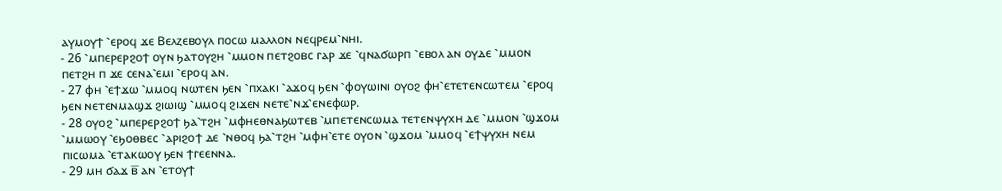ⲁⲩⲙⲟⲩϯ ⳿ⲉⲣⲟϥ ϫⲉ Ⲃⲉⲗⲍⲉⲃⲟⲩⲗ ⲡⲟⲥⲱ ⲙⲁⲗⲗⲟⲛ ⲛⲉϥⲣⲉⲙ⳿ⲛⲏⲓ.
- 26 ⳿ⲙⲡⲉⲣⲉⲣϩⲟϯ ⲟⲩⲛ ϧⲁⲧⲟⲩϩⲏ ⳿ⲙⲙⲟⲛ ⲡⲉⲧϩⲟⲃⲥ ⲅⲁⲣ ϫⲉ ⳿ϥⲛⲁϭⲱⲣⲡ ⳿ⲉⲃⲟⲗ ⲁⲛ ⲟⲩⲇⲉ ⳿ⲙⲙⲟⲛ ⲡⲉⲧϩⲏ ⲡ ϫⲉ ⲥⲉⲛⲁ⳿ⲉⲙⲓ ⳿ⲉⲣⲟϥ ⲁⲛ.
- 27 ⲫⲏ ⳿ⲉϯϫⲱ ⳿ⲙⲙⲟϥ ⲛⲱⲧⲉⲛ ϧⲉⲛ ⳿ⲡⲭⲁⲕⲓ ⳿ⲁϫⲟϥ ϧⲉⲛ ⳿ⲫⲟⲩⲱⲓⲛⲓ ⲟⲩⲟϩ ⲫⲏ⳿ⲉⲧⲉⲧⲉⲛⲥⲱⲧⲉⲙ ⳿ⲉⲣⲟϥ ϧⲉⲛ ⲛⲉⲧⲉⲛⲙⲁϣϫ ϩⲓⲱⲓϣ ⳿ⲙⲙⲟϥ ϩⲓϫⲉⲛ ⲛⲉⲧⲉ⳿ⲛϫ⳿ⲉⲛⲉⲫⲱⲣ.
- 28 ⲟⲩⲟϩ ⳿ⲙⲡⲉⲣⲉⲣϩⲟϯ ϧⲁ⳿ⲧϩⲏ ⳿ⲙⲫⲏⲉⲑⲛⲁϧⲱⲧⲉⲃ ⳿ⲙⲡⲉⲧⲉⲛⲥⲱⲙⲁ ⲧⲉⲧⲉⲛⲯⲩⲭⲏ ⲇⲉ ⳿ⲙⲙⲟⲛ ⳿ϣϫⲟⲙ ⳿ⲙⲙⲱⲟⲩ ⳿ⲉϧⲟⲑⲃⲉⲥ ⳿ⲁⲣⲓϩⲟϯ ⲇⲉ ⳿ⲛⲑⲟϥ ϧⲁ⳿ⲧϩⲏ ⳿ⲙⲫⲏ⳿ⲉⲧⲉ ⲟⲩⲟⲛ ⳿ϣϫⲟⲙ ⳿ⲙⲙⲟϥ ⳿ⲉϯⲯⲩⲭⲏ ⲛⲉⲙ ⲡⲓⲥⲱⲙⲁ ⳿ⲉⲧⲁⲕⲱⲟⲩ ϧⲉⲛ ϯⲅⲉⲉⲛⲛⲁ.
- 29 ⲙⲏ ϭⲁϫ ⲃ̅ ⲁⲛ ⳿ⲉⲧⲟⲩϯ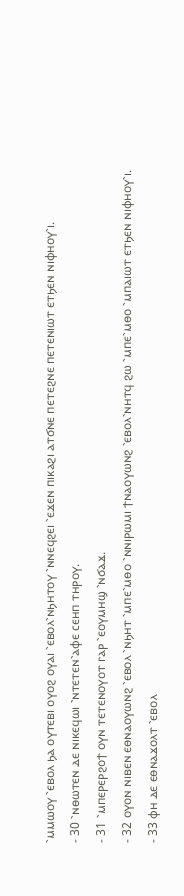⳿ⲙⲙⲱⲟⲩ ⳿ⲉⲃⲟⲗ ϧⲁ ⲟⲩⲧⲉⲃⲓ ⲟⲩⲟϩ ⲟⲩⲁⲓ ⳿ⲉⲃⲟⲗ⳿ⲛϧⲏⲧⲟⲩ ⳿ⲛⲛⲉϥϩⲉⲓ ⳿ⲉϫⲉⲛ ⲡⲓⲕⲁϩⲓ ⲁⲧϭⲛⲉ ⲡⲉⲧⲉϩⲛⲉ ⲡⲉⲧⲉⲛⲓⲱⲧ ⲉⲧϧⲉⲛ ⲛⲓⲫⲏⲟⲩ⳿ⲓ.
- 30 ⳿ⲛⲑⲱⲧⲉⲛ ⲇⲉ ⲛⲓⲕⲉϥⲱⲓ ⳿ⲛⲧⲉⲧⲉⲛ⳿ⲁⲫⲉ ⲥⲉⲏⲡ ⲧⲏⲣⲟⲩ.
- 31 ⳿ⲙⲡⲉⲣⲉⲣϩⲟϯ ⲟⲩⲛ ⲧⲉⲧⲉⲛⲟⲩⲟⲧ ⲅⲁⲣ ⳿ⲉⲟⲩⲙⲏϣ ⳿ⲛϭⲁϫ.
- 32 ⲟⲩⲟⲛ ⲛⲓⲃⲉⲛ ⲉⲑⲛⲁⲟⲩⲱⲛϩ ⳿ⲉⲃⲟⲗ ⳿ⲛϧⲏⲧ ⳿ⲙⲡⲉ⳿ⲙⲑⲟ ⳿ⲛⲛⲓⲣⲱⲙⲓ ϯⲛⲁⲟⲩⲱⲛϩ ⳿ⲉⲃⲟⲗ⳿ⲛⲏⲧϥ ϩⲱ ⳿ⲙⲡⲉ⳿ⲙⲑⲟ ⳿ⲙⲡⲁⲓⲱⲧ ⲉⲧϧⲉⲛ ⲛⲓⲫⲏⲟⲩ⳿ⲓ.
- 33 ⲫⲏ ⲇⲉ ⲉⲑⲛⲁϫⲟⲗⲧ ⳿ⲉⲃⲟⲗ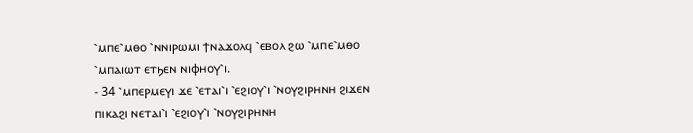⳿ⲙⲡⲉ⳿ⲙⲑⲟ ⳿ⲛⲛⲓⲣⲱⲙⲓ ϯⲛⲁϫⲟⲗϥ ⳿ⲉⲃⲟⲗ ϩⲱ ⳿ⲙⲡⲉ⳿ⲙⲑⲟ ⳿ⲙⲡⲁⲓⲱⲧ ⲉⲧϧⲉⲛ ⲛⲓⲫⲏⲟⲩ⳿ⲓ.
- 34 ⳿ⲙⲡⲉⲣⲙⲉⲩⲓ ϫⲉ ⳿ⲉⲧⲁⲓ⳿ⲓ ⳿ⲉϩⲓⲟⲩ⳿ⲓ ⳿ⲛⲟⲩϩⲓⲣⲏⲛⲏ ϩⲓϫⲉⲛ ⲡⲓⲕⲁϩⲓ ⲛⲉⲧⲁⲓ⳿ⲓ ⳿ⲉϩⲓⲟⲩ⳿ⲓ ⳿ⲛⲟⲩϩⲓⲣⲏⲛⲏ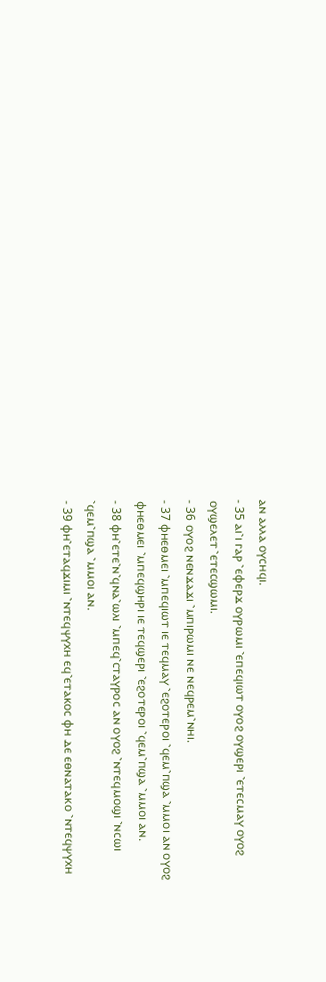ⲁⲛ ⲁⲗⲗⲁ ⲟⲩⲥⲏϥⲓ.
- 35 ⲁⲓ⳿ⲓ ⲅⲁⲣ ⳿ⲉⲫⲉⲣϫ ⲟⲩⲣⲱⲙⲓ ⳿ⲉⲡⲉϥⲓⲱⲧ ⲟⲩⲟϩ ⲟⲩϣⲉⲣⲓ ⳿ⲉⲧⲉⲥⲙⲁⲩ ⲟⲩⲟϩ ⲟⲩϣⲉⲗⲉⲧ ⳿ⲉⲧⲉⲥϣⲱⲙⲓ.
- 36 ⲟⲩⲟϩ ⲛⲉⲛϫⲁϫⲓ ⳿ⲙⲡⲓⲣⲱⲙⲓ ⲛⲉ ⲛⲉϥⲣⲉⲙ⳿ⲛⲏⲓ.
- 37 ⲫⲏⲉⲑⲙⲉⲓ ⳿ⲙⲡⲉϥⲓⲱⲧ ⲓⲉ ⲧⲉϥⲙⲁⲩ ⳿ⲉϩⲟⲧⲉⲣⲟⲓ ⳿ϥⲉⲙ⳿ⲡϣⲁ ⳿ⲙⲙⲟⲓ ⲁⲛ ⲟⲩⲟϩ ⲫⲏⲉⲑⲙⲉⲓ ⳿ⲙⲡⲉϥϣⲏⲣⲓ ⲓⲉ ⲧⲉϥϣⲉⲣⲓ ⳿ⲉϩⲟⲧⲉⲣⲟⲓ ⳿ϥⲉⲙ⳿ⲡϣⲁ ⳿ⲙⲙⲟⲓ ⲁⲛ.
- 38 ⲫⲏ⳿ⲉⲧⲉ⳿ⲛ⳿ϥⲛⲁ⳿ⲱⲗⲓ ⳿ⲙⲡⲉϥ⳿ⲥⲧⲁⲩⲣⲟⲥ ⲁⲛ ⲟⲩⲟϩ ⳿ⲛⲧⲉϥⲙⲟϣⲓ ⳿ⲛⲥⲱⲓ ⳿ϥⲉⲙ⳿ⲡϣⲁ ⳿ⲙⲙⲟⲓ ⲁⲛ.
- 39 ⲫⲏ⳿ⲉⲧⲁϥϫⲓⲙⲓ ⳿ⲛⲧⲉϥⲯⲩⲭⲏ ⲉϥ⳿ⲉⲧⲁⲕⲟⲥ ⲫⲏ ⲇⲉ ⲉⲑⲛⲁⲧⲁⲕⲟ ⳿ⲛⲧⲉϥⲯⲩⲭⲏ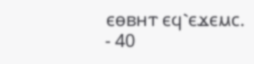ⲉⲑⲃⲏⲧ ⲉϥ⳿ⲉϫⲉⲙⲥ.
- 40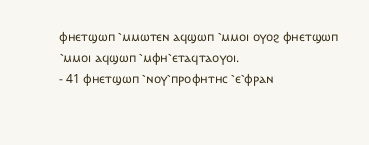ⲫⲏⲉⲧϣⲱⲡ ⳿ⲙⲙⲱⲧⲉⲛ ⲁϥϣⲱⲡ ⳿ⲙⲙⲟⲓ ⲟⲩⲟϩ ⲫⲏⲉⲧϣⲱⲡ ⳿ⲙⲙⲟⲓ ⲁϥϣⲱⲡ ⳿ⲙⲫⲏ⳿ⲉⲧⲁϥⲧⲁⲟⲩⲟⲓ.
- 41 ⲫⲏⲉⲧϣⲱⲡ ⳿ⲛⲟⲩ⳿ⲡⲣⲟⲫⲏⲧⲏⲥ ⳿ⲉ⳿ⲫⲣⲁⲛ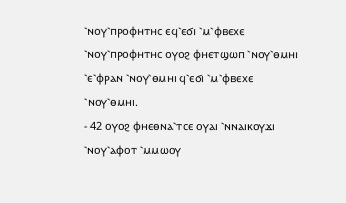⳿ⲛⲟⲩ⳿ⲡⲣⲟⲫⲏⲧⲏⲥ ⲉϥ⳿ⲉϭⲓ ⳿ⲙ⳿ⲫⲃⲉⲭⲉ ⳿ⲛⲟⲩ⳿ⲡⲣⲟⲫⲏⲧⲏⲥ ⲟⲩⲟϩ ⲫⲏⲉⲧϣⲱⲡ ⳿ⲛⲟⲩ⳿ⲑⲙⲏⲓ ⳿ⲉ⳿ⲫⲣⲁⲛ ⳿ⲛⲟⲩ⳿ⲑⲙⲏⲓ ϥ⳿ⲉϭⲓ ⳿ⲙ⳿ⲫⲃⲉⲭⲉ ⳿ⲛⲟⲩ⳿ⲑⲙⲏⲓ.
- 42 ⲟⲩⲟϩ ⲫⲏⲉⲑⲛⲁ⳿ⲧⲥⲉ ⲟⲩⲁⲓ ⳿ⲛⲛⲁⲓⲕⲟⲩϫⲓ ⳿ⲛⲟⲩ⳿ⲁⲫⲟⲧ ⳿ⲙⲙⲱⲟⲩ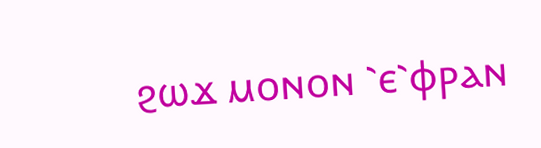ϩⲱϫ ⲙⲟⲛⲟⲛ ⳿ⲉ⳿ⲫⲣⲁⲛ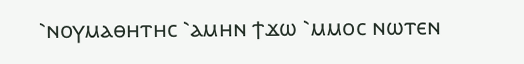⳿ⲛⲟⲩⲙⲁⲑⲏⲧⲏⲥ ⳿ⲁⲙⲏⲛ ϯϫⲱ ⳿ⲙⲙⲟⲥ ⲛⲱⲧⲉⲛ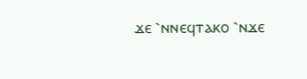ϫⲉ ⳿ⲛⲛⲉϥⲧⲁⲕⲟ ⳿ⲛϫⲉ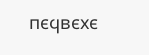ⲡⲉϥⲃⲉⲭⲉ